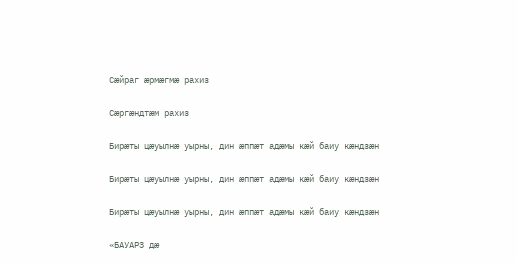Сӕйраг ӕрмӕгмӕ рахиз

Сӕргӕндтӕм рахиз

Бирӕты цӕуылнӕ уырны, дин ӕппӕт адӕмы кӕй баиу кӕндзӕн

Бирӕты цӕуылнӕ уырны, дин ӕппӕт адӕмы кӕй баиу кӕндзӕн

Бирӕты цӕуылнӕ уырны, дин ӕппӕт адӕмы кӕй баиу кӕндзӕн

«БАУАРЗ дӕ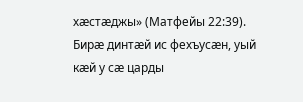хӕстӕджы» (Матфейы 22:39). Бирӕ динтӕй ис фехъусӕн, уый кӕй у сӕ царды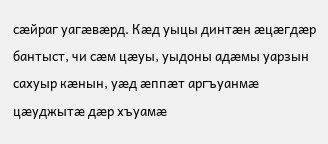сӕйраг уагӕвӕрд. Кӕд уыцы динтӕн ӕцӕгдӕр бантыст, чи сӕм цӕуы, уыдоны адӕмы уарзын сахуыр кӕнын, уӕд ӕппӕт аргъуанмӕ цӕуджытӕ дӕр хъуамӕ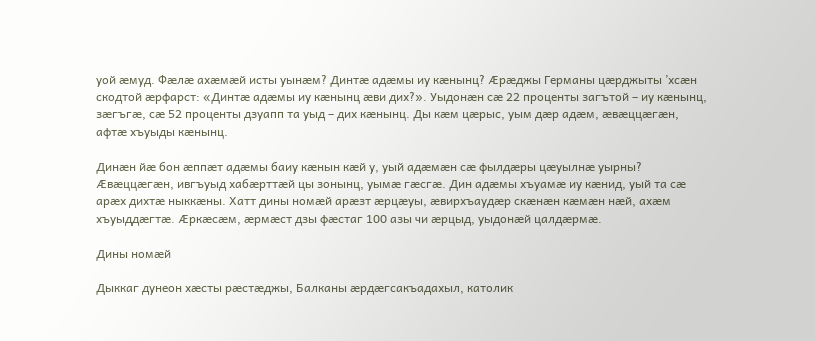уой ӕмуд. Фӕлӕ ахӕмӕй исты уынӕм? Динтӕ адӕмы иу кӕнынц? Ӕрӕджы Германы цӕрджыты ’хсӕн скодтой ӕрфарст: «Динтӕ адӕмы иу кӕнынц ӕви дих?». Уыдонӕн сӕ 22 проценты загътой – иу кӕнынц, зӕгъгӕ, сӕ 52 проценты дзуапп та уыд – дих кӕнынц. Ды кӕм цӕрыс, уым дӕр адӕм, ӕвӕццӕгӕн, афтӕ хъуыды кӕнынц.

Динӕн йӕ бон ӕппӕт адӕмы баиу кӕнын кӕй у, уый адӕмӕн сӕ фылдӕры цӕуылнӕ уырны? Ӕвӕццӕгӕн, ивгъуыд хабӕрттӕй цы зонынц, уымӕ гӕсгӕ. Дин адӕмы хъуамӕ иу кӕнид, уый та сӕ арӕх дихтӕ ныккӕны. Хатт дины номӕй арӕзт ӕрцӕуы, ӕвирхъаудӕр скӕнӕн кӕмӕн нӕй, ахӕм хъуыддӕгтӕ. Ӕркӕсӕм, ӕрмӕст дзы фӕстаг 100 азы чи ӕрцыд, уыдонӕй цалдӕрмӕ.

Дины номӕй

Дыккаг дунеон хӕсты рӕстӕджы, Балканы ӕрдӕгсакъадахыл, католик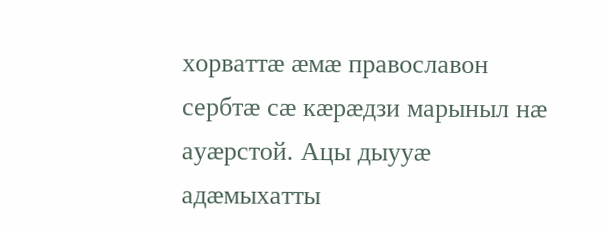хорваттӕ ӕмӕ православон сербтӕ сӕ кӕрӕдзи марыныл нӕ ауӕрстой. Ацы дыууӕ адӕмыхатты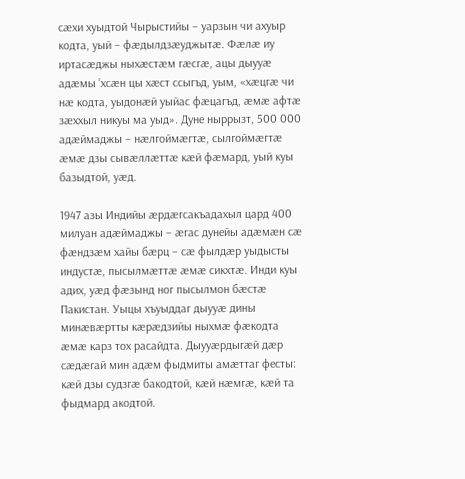сӕхи хуыдтой Чырыстийы – уарзын чи ахуыр кодта, уый – фӕдылдзӕуджытӕ. Фӕлӕ иу иртасӕджы ныхӕстӕм гӕсгӕ, ацы дыууӕ адӕмы ’хсӕн цы хӕст ссыгъд, уым, «хӕцгӕ чи нӕ кодта, уыдонӕй уыйас фӕцагъд, ӕмӕ афтӕ зӕххыл никуы ма уыд». Дуне ныррызт, 500 000 адӕймаджы – нӕлгоймӕгтӕ, сылгоймӕгтӕ ӕмӕ дзы сывӕллӕттӕ кӕй фӕмард, уый куы базыдтой, уӕд.

1947 азы Индийы ӕрдӕгсакъадахыл цард 400 милуан адӕймаджы – ӕгас дунейы адӕмӕн сӕ фӕндзӕм хайы бӕрц – сӕ фылдӕр уыдысты индустӕ, пысылмӕттӕ ӕмӕ сикхтӕ. Инди куы адих, уӕд фӕзынд ног пысылмон бӕстӕ Пакистан. Уыцы хъуыддаг дыууӕ дины минӕвӕртты кӕрӕдзийы ныхмӕ фӕкодта ӕмӕ карз тох расайдта. Дыууӕрдыгӕй дӕр сӕдӕгай мин адӕм фыдмиты амӕттаг фесты: кӕй дзы судзгӕ бакодтой, кӕй нӕмгӕ, кӕй та фыдмард акодтой.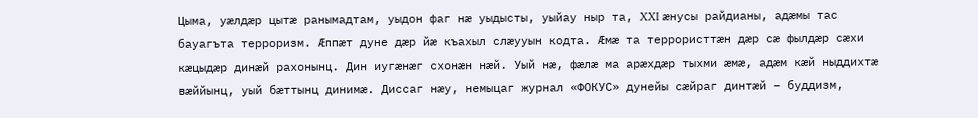Цыма, уӕлдӕр цытӕ ранымадтам, уыдон фаг нӕ уыдысты, уыйау ныр та, XXI ӕнусы райдианы, адӕмы тас бауагъта терроризм. Ӕппӕт дуне дӕр йӕ къахыл слӕууын кодта. Ӕмӕ та террористтӕн дӕр сӕ фылдӕр сӕхи кӕцыдӕр динӕй рахонынц. Дин иугӕнӕг схонӕн нӕй. Уый нӕ, фӕлӕ ма арӕхдӕр тыхми ӕмӕ, адӕм кӕй ныддихтӕ вӕййынц, уый бӕттынц динимӕ. Диссаг нӕу, немыцаг журнал «ФОКУС» дунейы сӕйраг динтӕй – буддизм,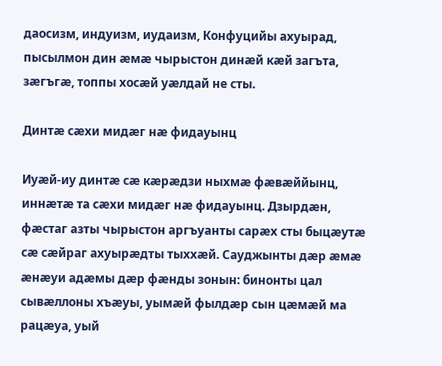даосизм, индуизм, иудаизм, Конфуцийы ахуырад, пысылмон дин ӕмӕ чырыстон динӕй кӕй загъта, зӕгъгӕ, топпы хосӕй уӕлдай не сты.

Динтӕ сӕхи мидӕг нӕ фидауынц

Иуӕй-иу динтӕ сӕ кӕрӕдзи ныхмӕ фӕвӕййынц, иннӕтӕ та сӕхи мидӕг нӕ фидауынц. Дзырдӕн, фӕстаг азты чырыстон аргъуанты сарӕх сты быцӕутӕ сӕ сӕйраг ахуырӕдты тыххӕй. Сауджынты дӕр ӕмӕ ӕнӕуи адӕмы дӕр фӕнды зонын: бинонты цал сывӕллоны хъӕуы, уымӕй фылдӕр сын цӕмӕй ма рацӕуа, уый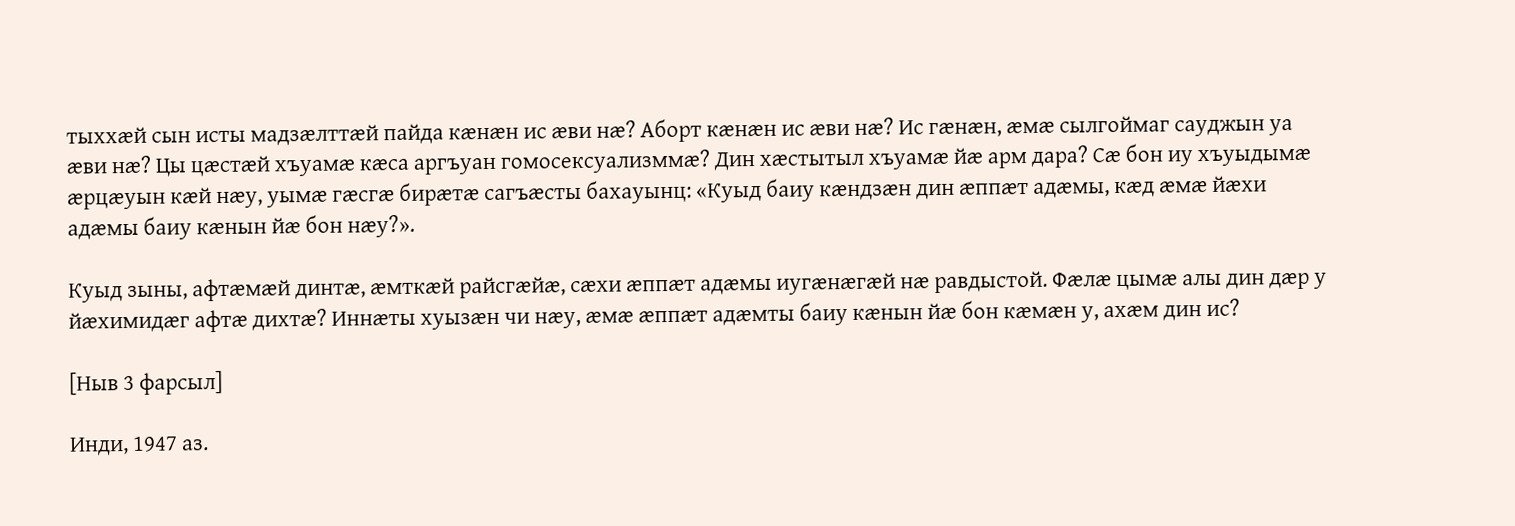тыххӕй сын исты мадзӕлттӕй пайда кӕнӕн ис ӕви нӕ? Аборт кӕнӕн ис ӕви нӕ? Ис гӕнӕн, ӕмӕ сылгоймаг сауджын уа ӕви нӕ? Цы цӕстӕй хъуамӕ кӕса аргъуан гомосексуализммӕ? Дин хӕстытыл хъуамӕ йӕ арм дара? Сӕ бон иу хъуыдымӕ ӕрцӕуын кӕй нӕу, уымӕ гӕсгӕ бирӕтӕ сагъӕсты бахауынц: «Куыд баиу кӕндзӕн дин ӕппӕт адӕмы, кӕд ӕмӕ йӕхи адӕмы баиу кӕнын йӕ бон нӕу?».

Куыд зыны, афтӕмӕй динтӕ, ӕмткӕй райсгӕйӕ, сӕхи ӕппӕт адӕмы иугӕнӕгӕй нӕ равдыстой. Фӕлӕ цымӕ алы дин дӕр у йӕхимидӕг афтӕ дихтӕ? Иннӕты хуызӕн чи нӕу, ӕмӕ ӕппӕт адӕмты баиу кӕнын йӕ бон кӕмӕн у, ахӕм дин ис?

[Ныв 3 фарсыл]

Инди, 1947 аз.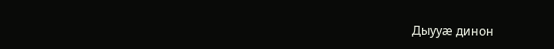Дыууӕ динон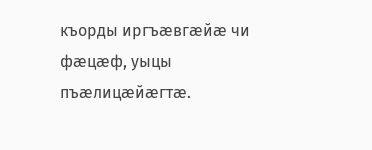къорды иргъӕвгӕйӕ чи фӕцӕф, уыцы пъӕлицӕйӕгтӕ.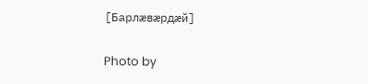[Барлӕвӕрдӕй]

Photo by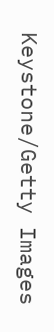Keystone/Getty Images